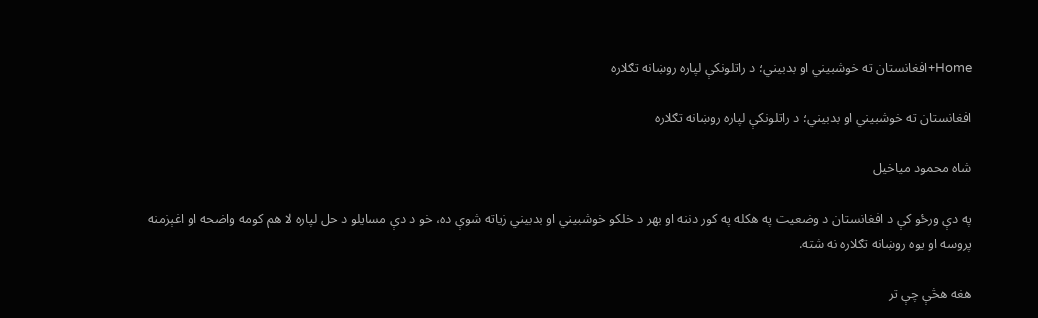Home+افغانستان ته خوشبیني او بدبیني؛ د راتلونکې لپاره روښانه تګلاره

افغانستان ته خوشبیني او بدبیني؛ د راتلونکې لپاره روښانه تګلاره

شاه محمود میاخیل

په دې ورځو کې د افغانستان د وضعیت په هکله په کور دننه او بهر د خلکو خوشبیني او بدبیني زیاته شوې ده، خو د دې مسایلو د حل لپاره لا هم کومه واضحه او اغېزمنه پروسه او یوه روښانه تګلاره نه شته.

هغه هڅې چې تر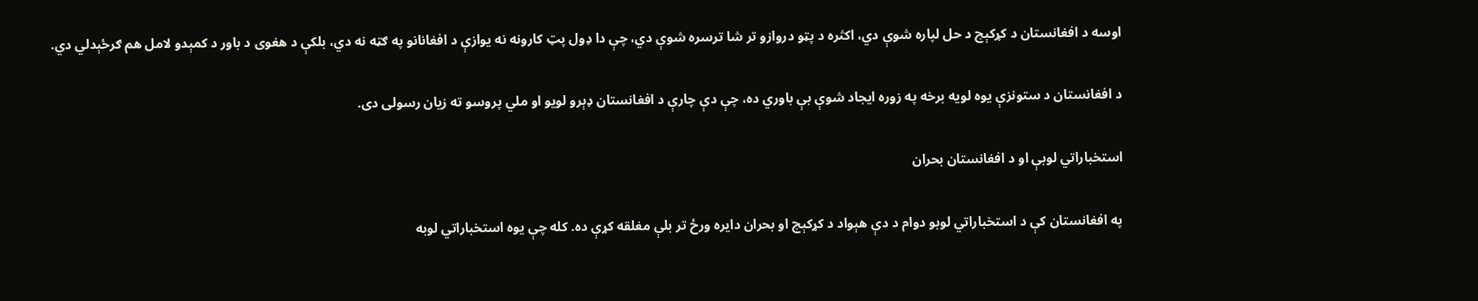اوسه د افغانستان د کړکېچ د حل لپاره شوې دي، اکثره د پټو دروازو تر شا ترسره شوې دي، چې دا ډول پټ کارونه نه یوازې د افغانانو په ګټه نه دي، بلکې د هغوی د باور د کمېدو لامل هم ګرځېدلي دي.

د افغانستان د ستونزې یوه لویه برخه په زوره ایجاد شوې بې باوري ده، چې دې چارې د افغانستان ډېرو لویو او ملي پروسو ته زیان رسولی دی.

استخباراتي لوبې او د افغانستان بحران

په افغانستان کې د استخباراتي لوبو دوام د دې هېواد د کړکېچ او بحران دایره ورځ تر بلې مغلقه کړې ده. کله چې یوه استخباراتي لوبه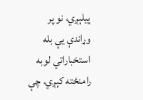پیلېږي، نو پر وړاندې یې بله استخباراتي لوبه رامنځته کېږي، چې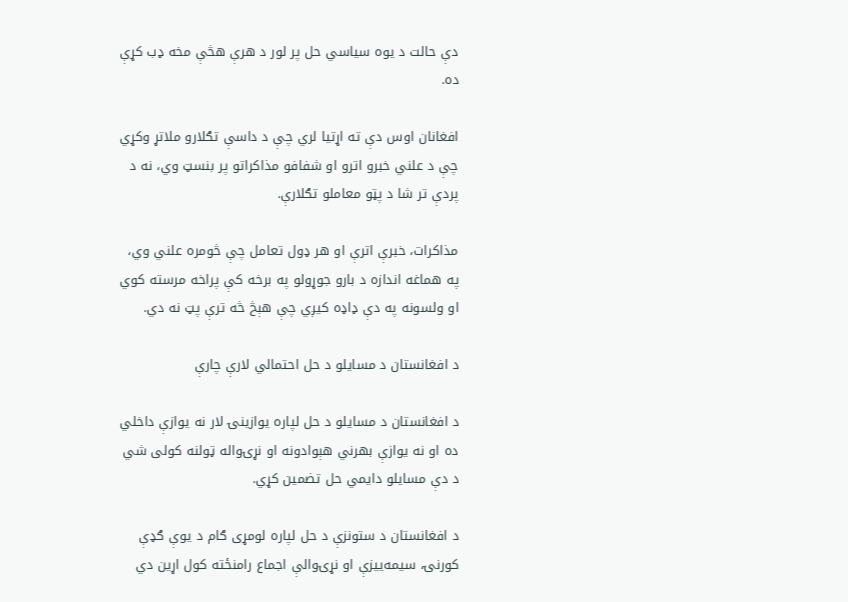دې حالت د یوه سیاسي حل پر لور د هرې هڅې مخه ډب کړې ده.

افغانان اوس دې ته اړتیا لري چې د داسې تګلارو ملاتړ وکړي چې د علني خبرو اترو او شفافو مذاکراتو پر بنسټ وي، نه د پردې تر شا د پټو معاملو تګلارې.

مذاکرات، خبرې اترې او هر ډول تعامل چې څومره علني وي، په هماغه اندازه د بارو جوړولو په برخه کې پراخه مرسته کوي او ولسونه په دې ډاډه کیږي چې هېڅ څه ترې پټ نه دي.

د افغانستان د مسایلو د حل احتمالي لارې چارې

د افغانستان د مسایلو د حل لپاره یوازینۍ لار نه یوازې داخلي ده او نه یوازې بهرني هېوادونه او نړۍواله ټولنه کولی شي د دې مسایلو دایمي حل تضمین کړي.

د افغانستان د ستونزې د حل لپاره لومړی ګام د یوې ګډې کورنۍ، سیمه‌ییزې او نړۍوالې اجماع رامنځته کول اړین دي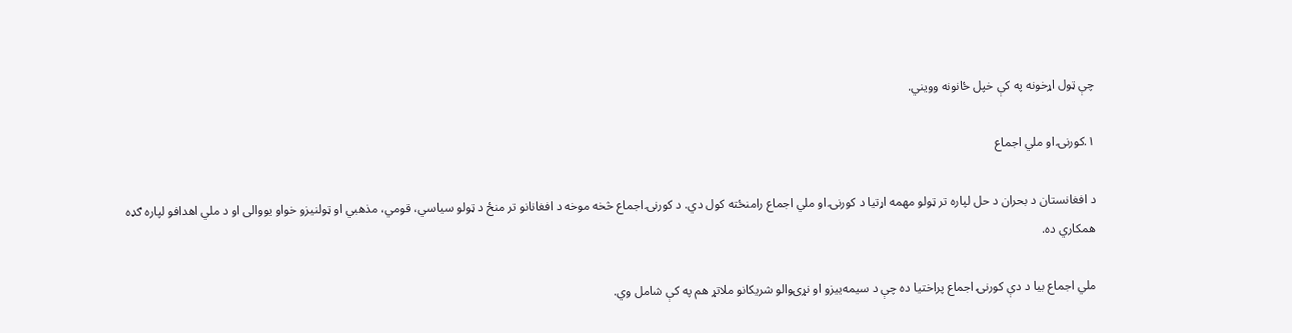چې ټول اړخونه په کې خپل ځانونه وویني.

۱.کورنۍ او ملي اجماع

د افغانستان د بحران د حل لپاره تر ټولو مهمه اړتیا د کورنۍ او ملي اجماع رامنځته کول دي. د کورنۍ اجماع څخه موخه د افغانانو تر منځ د ټولو سیاسي، قومي، مذهبي او ټولنیزو خواو یووالی او د ملي اهدافو لپاره ګډه همکاري ده.

ملي اجماع بیا د دې کورنۍ اجماع پراختیا ده چې د سیمه‌ییزو او نړۍوالو شریکانو ملاتړ هم په کې شامل وي.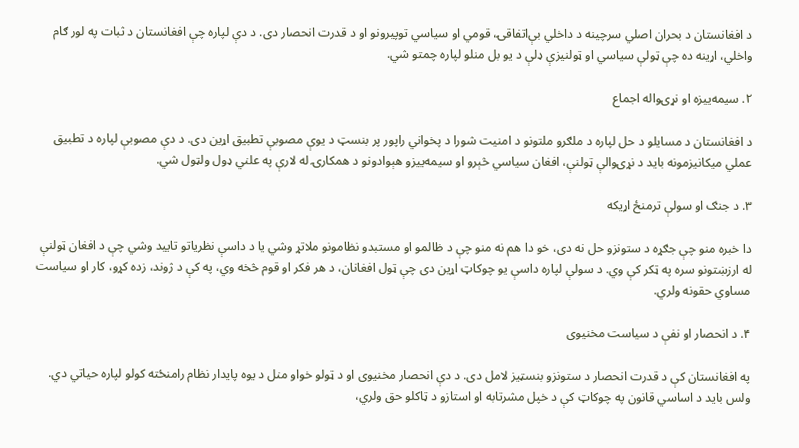د افغانستان د بحران اصلي سرچینه د داخلي بې‌اتفاقۍ، قومي او سیاسي توپیرونو او د قدرت انحصار دی. د دې لپاره چې افغانستان د ثبات په لور ګام واخلي، اړینه ده چې ټولې سیاسي او ټولنیزې ډلې د یو بل منلو لپاره چمتو شي.

۲. سیمه‌ییزه او نړۍواله اجماع

د افغانستان د مسایلو د حل لپاره د ملګرو ملتونو د امنیت شورا د پخواني راپور پر بنسټ د یوې مصوبې تطبیق اړین دی. د دې مصوبې لپاره د تطبیق عملي میکانیزمونه باید د نړۍوالې ټولنې، افغان سیاسي څېرو او سیمه‌ییزو هېوادونو د همکارۍ له لارې په علني ډول ولټول شي.

۳. د جنګ او سولې ترمنځ اړیکه

دا خبره منو چې جګړه د ستونزو حل نه دی، خو دا هم نه منو چې د ظالمو او مستبدو نظامونو ملاتړ وشي یا د داسې نظریاتو تایید وشي چې د افغان ټولنې له ارزښتونو سره په ټکر کې وي. د سولې لپاره داسې یو چوکاټ اړین دی چې ټول افغانان، د هر فکر او قوم څخه وي، په کې د ژوند، زده کړو، کار او سیاست مساوي حقونه ولري.

۴. د انحصار او نفې د سیاست مخنیوی

په افغانستان کې د قدرت انحصار د ستونزو بنسټیز لامل دی. د دې انحصار مخنیوی او د ټولو خواو منل د یوه پایدار نظام رامنځته کولو لپاره حیاتي دي. ولس باید د اساسي قانون په چوکاټ کې د خپل مشرتابه او استازو د ټاکلو حق ولري،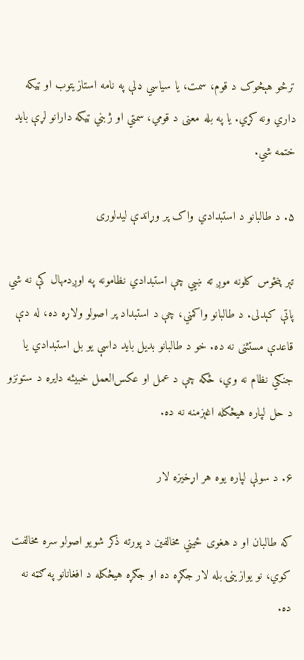ترڅو هېڅوک د قوم، سمت، یا سیاسي ډلې په نامه استازیتوب او ټیکه داري ونه کړي. یا په بله معنی د قومي، سمتي او ژبني ټیکه دارانو لړې باید ختمه شي.

۵. د طالبانو د استبدادي واک پر وړاندې لیدلوری

تېر پنځوس کلونه موږ ته ښيي چې استبدادي نظامونه په اوږدمهال کې نه شي پاتې کېدلی. د طالبانو واکمني، چې د استبداد پر اصولو ولاړه ده، له دې قاعدې مستثنی نه ده. خو د طالبانو بدیل باید داسې یو بل استبدادي یا جنګي نظام نه وي، ځکه چې د عمل او عکس‌العمل خبیثه دایره د ستونزو د حل لپاره هیڅکله اغېزمنه نه ده.

۶. د سولې لپاره یوه هر اړخیزه لار

که طالبان او د هغوی ځیني مخالفین د پورته ذکر شویو اصولو سره مخالفت کوي، نو یوازینۍ بله لار جګړه ده او جګړه هیڅکله د افغانانو په ګټه نه ده.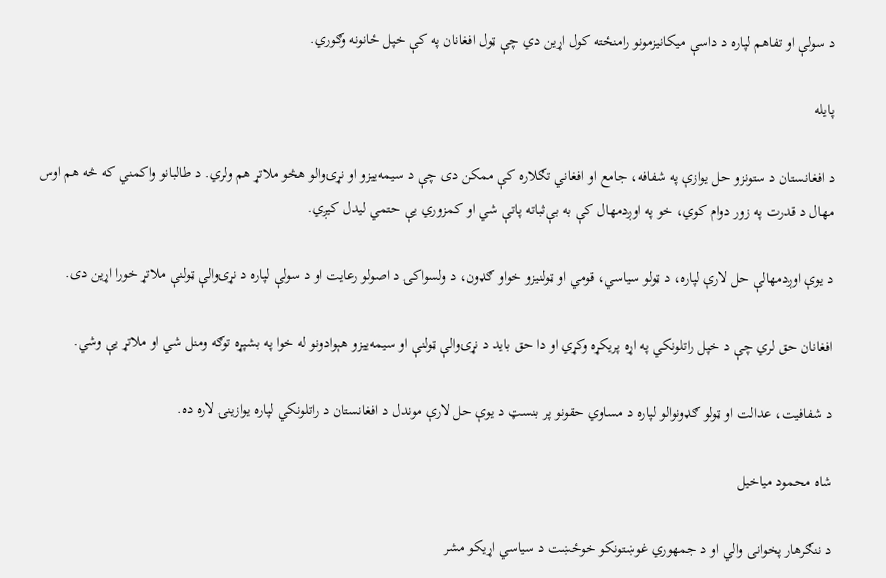د سولې او تفاهم لپاره د داسې میکانیزمونو رامنځته کول اړین دي چې ټول افغانان په کې خپل ځانونه وګوري.

پایله

د افغانستان د ستونزو حل یوازې په شفافه، جامع او افغاني تګلاره کې ممکن دی چې د سیمه‌ییزو او نړۍوالو هڅو ملاتړ هم ولري. د طالبانو واکمني که څه هم اوس مهال د قدرت په زور دوام کوي، خو په اوږدمهال کې به بې‌ثباته پاتې شي او کمزوري یې حتمي لیدل کیږي.

د یوې اوږدمهالې حل لارې لپاره، د ټولو سیاسي، قومي او ټولنیزو خواو ګډون، د ولسواکۍ د اصولو رعایت او د سولې لپاره د نړۍوالې ټولنې ملاتړ خورا اړین دی.

افغانان حق لري چې د خپل راتلونکي په اړه پریکړه وکړي او دا حق باید د نړۍوالې ټولنې او سیمه‌ییزو هېوادونو له خوا په بشپړه توګه ومنل شي او ملاتړ یې وشي.

د شفافیت، عدالت او ټولو ګډونوالو لپاره د مساوي حقونو پر بنسټ د یوې حل لارې موندل د افغانستان د راتلونکي لپاره یوازینۍ لاره ده.

شاه محمود میاخیل

د ننګرهار پخوانی والي او د جمهوري غوښتونکو خوځښت د سیاسي اړیکو مشر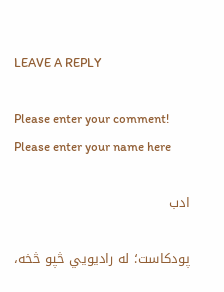LEAVE A REPLY

Please enter your comment!
Please enter your name here

ادب

پودکاست؛ له رادیويي څپو څخه،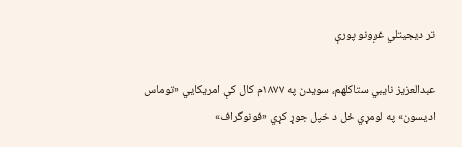تر دیجیتلي غږونو پورې

عبدالعزیز نایبي ستاکلهم، سویدن په ۱۸۷۷م کال کې امریکایي «توماس ادیسون» په لومړي ځل د خپل جوړ کړي «فونوگراف»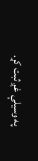په وسیلې غږ ثبت کړ.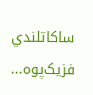ساکاتلندي فزیک‌پوه...